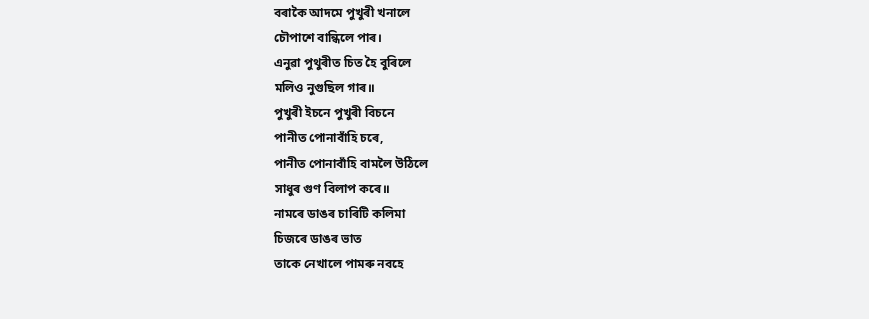বৰাকৈ আদমে পুখুৰী খনালে
চৌপাশে বান্ধিলে পাৰ।
এনুৱা পুথুৰীত চিত হৈ বুৰিলে
মলিও নুগুছিল গাৰ॥
পুখুৰী ইচনে পুখুৰী বিচনে
পানীত পোনাবাঁহি চৰে,
পানীত পোনাবাঁহি বামলৈ উঠিলে
সাধুৰ গুণ বিলাপ কৰে॥
নামৰে ডাঙৰ চাৰিটি কলিমা
চিজৰে ডাঙৰ ভাত
তাকে নেখালে পামৰু নবহে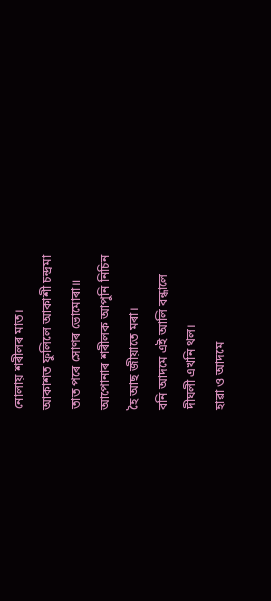নোলায় শৰীলৰ মাত।
আকাশত ফুলিলে আকাশী চন্দ্ৰমা
তাত পৰে সোণৰ ভোমোৰা॥
আপোনাৰ শৰীলক আপুনি নিচিন
হৈ আছ জীয়াতে মৰা।
বনি আদমে এই আলি বন্ধালে
দীঘলী এখনি থল।
হাৱা ও আদমে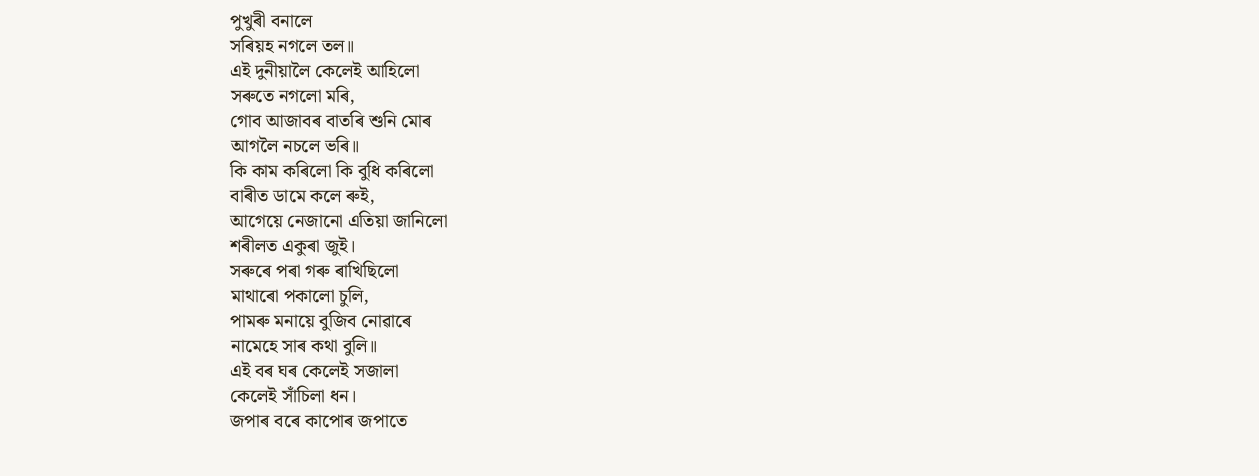পুখুৰী বনালে
সৰিয়হ নগলে তল॥
এই দুনীয়ালৈ কেলেই আহিলো
সৰুতে নগলো মৰি,
গোব আজাবৰ বাতৰি শুনি মোৰ
আগলৈ নচলে ভৰি॥
কি কাম কৰিলো কি বুধি কৰিলো
বাৰীত ডামে কলে ৰুই,
আগেয়ে নেজানো এতিয়া জানিলো
শৰীলত একুৰা জুই।
সৰুৰে পৰা গৰু ৰাখিছিলো
মাথাৰো পকালো চুলি,
পামৰু মনায়ে বুজিব নোৱাৰে
নামেহে সাৰ কথা বুলি॥
এই বৰ ঘৰ কেলেই সজালা
কেলেই সাঁচিলা ধন।
জপাৰ বৰে কাপোৰ জপাতে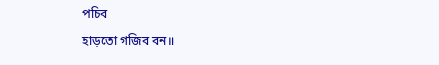পচিব
হাড়তো গজিব বন॥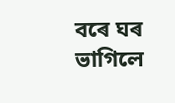বৰে ঘৰ ভাগিলে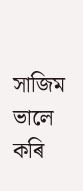সাজিম ভালে কৰি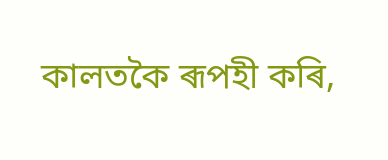কালতকৈ ৰূপহী কৰি,